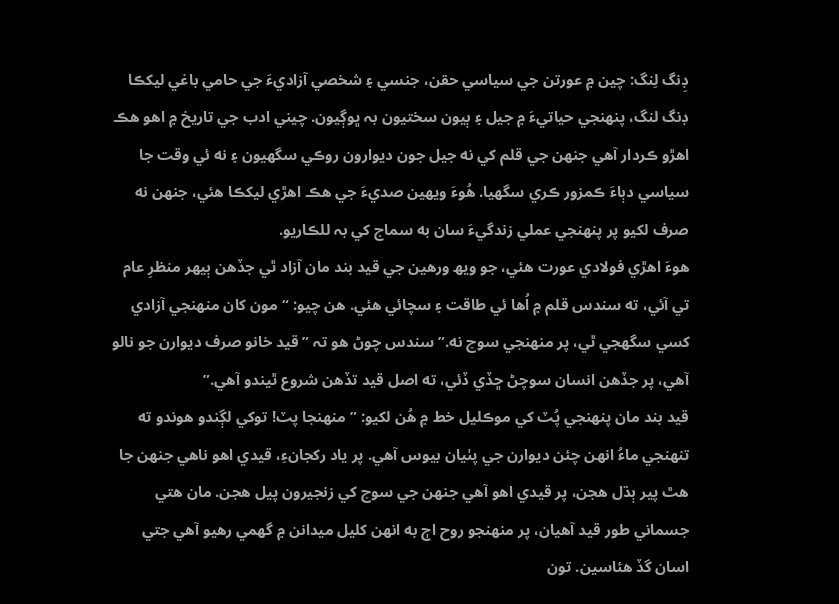ڊِنگ لِنگ: چين ۾ عورتن جي سياسي حقن، جنسي ۽ شخصي آزاديءَ جي حامي باغي ليکڪا
ڊنگ لنگ، پنھنجي حياتيءَ ۾ جيل ۽ ٻيون سختيون بہ ڀوڳيون. چيني ادب جي تاريخ ۾ اهو هڪ اهڙو ڪردار آهي جنهن جي قلم کي نه جيل جون ديوارون روڪي سگهيون ۽ نه ئي وقت جا سياسي دٻاءَ ڪمزور ڪري سگهيا. ھُوءَ ويهين صديءَ جي هڪ اهڙي ليکڪا هئي، جنهن نه صرف لکيو پر پنهنجي عملي زندگيءَ سان به سماج کي بہ للڪاريو.
هوءَ اهڙي فولادي عورت هئي، جو ويھ ورھين جي قيد بند مان آزاد ٿي جڏهن ٻيهر منظرِ عام تي آئي، ته سندس قلم ۾ اُها ئي طاقت ۽ سچائي هئي. هن چيو: “مون کان منهنجي آزادي کسي سگهجي ٿي، پر منهنجي سوچ نه.” سندس چوڻ ھو تہ ”قيد خانو صرف ديوارن جو نالو آهي، پر جڏهن انسان سوچڻ ڇڏي ڏئي، ته اصل قيد تڏهن شروع ٿيندو آهي.”
قيد بند مان پنھنجي پُٽ کي موڪليل خط ۾ ھُن لکيو: ”منهنجا پٽ! توکي لڳندو هوندو ته تنهنجي ماءُ انهن چئن ديوارن جي پٺيان بيوس آهي. پر ياد رکجانءِ، قيدي اهو ناهي جنهن جا هٿ پير ٻڌل هجن، پر قيدي اهو آهي جنهن جي سوچ کي زنجيرون پيل هجن. مان هتي جسماني طور قيد آهيان، پر منهنجو روح اڄ به انهن کليل ميدانن ۾ گهمي رهيو آهي جتي اسان گڏ هئاسين. تون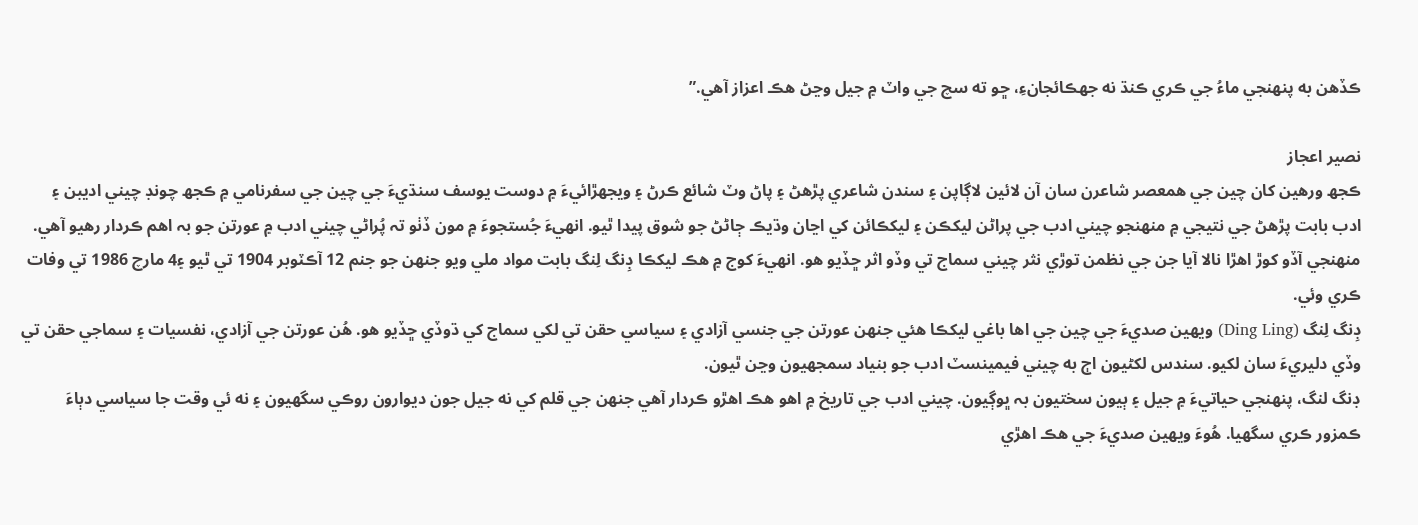ڪڏهن به پنهنجي ماءُ جي ڪري ڪنڌ نه جهڪائجانءِ، ڇو ته سچ جي واٽ ۾ جيل وڃڻ هڪ اعزاز آهي.”

نصير اعجاز
ڪجھ ورھين کان چين جي ھمعصر شاعرن سان آن لائين لاڳاپن ۽ سندن شاعري پڙھڻ ۽ پاڻ وٽ شائع ڪرڻ ۽ ويجھڙائيءَ ۾ دوست يوسف سنڌيءَ جي چين جي سفرنامي ۾ ڪجھ چونڊ چيني اديبن ۽ ادب بابت پڙھڻ جي نتيجي ۾ منھنجو چيني ادب جي پراڻن ليکڪن ۽ ليکڪائن کي اڃان وڌيڪ ڄاڻڻ جو شوق پيدا ٿيو. انھيءَ جُستجوءَ ۾ مون ڏٺو تہ پُراڻي چيني ادب ۾ عورتن جو بہ اھم ڪردار رھيو آھي. منھنجي آڏو کوڙ اھڙا نالا آيا جن جي نظمن توڙي نثر چيني سماج تي وڏو اثر ڇڏيو ھو. انھيءَ کوج ۾ ھڪ ليکڪا ڊِنگ لِنگ بابت مواد ملي ويو جنھن جو جنم 12 آڪٽوبر 1904 تي ٿيو ۽4 مارچ 1986 تي وفات ڪري وئي.
ڊِنگ لِنگ (Ding Ling) ويهين صديءَ جي چين جي اها باغي ليکڪا ھئي جنهن عورتن جي جنسي آزادي ۽ سياسي حقن تي لکي سماج کي ڌوڏي ڇڏيو ھو. ھُن عورتن جي آزادي، نفسيات ۽ سماجي حقن تي وڏي دليريءَ سان لکيو. سندس لکڻيون اڄ به چيني فيمينسٽ ادب جو بنياد سمجهيون وڃن ٿيون.
ڊنگ لنگ، پنھنجي حياتيءَ ۾ جيل ۽ ٻيون سختيون بہ ڀوڳيون. چيني ادب جي تاريخ ۾ اهو هڪ اهڙو ڪردار آهي جنهن جي قلم کي نه جيل جون ديوارون روڪي سگهيون ۽ نه ئي وقت جا سياسي دٻاءَ ڪمزور ڪري سگهيا. ھُوءَ ويهين صديءَ جي هڪ اهڙي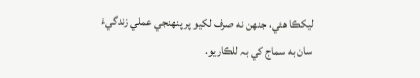ليکڪا هئي، جنهن نه صرف لکيو پر پنهنجي عملي زندگيءَ سان به سماج کي بہ للڪاريو.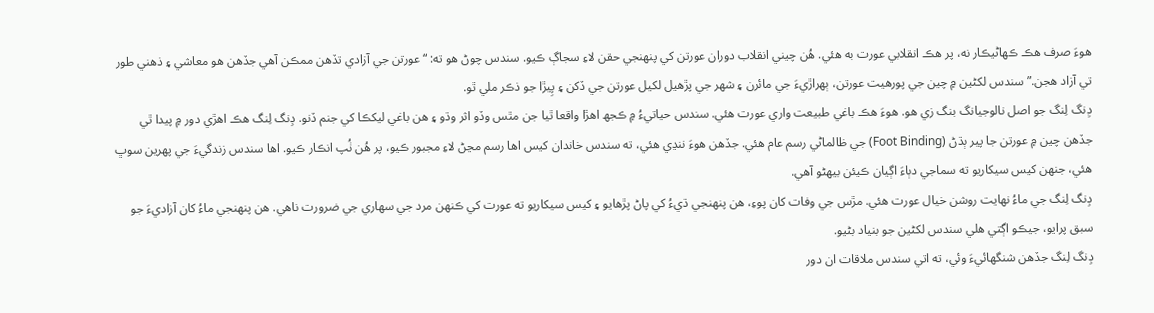هوءَ صرف هڪ ڪھاڻيڪار نه، پر هڪ انقلابي عورت به هئي. هُن چيني انقلاب دوران عورتن کي پنهنجي حقن لاءِ سجاڳ ڪيو. سندس چوڻ هو ته: “عورتن جي آزادي تڏهن ممڪن آهي جڏهن هو معاشي ۽ ذهني طور تي آزاد هجن.” سندس لکڻين ۾ چين جي پورهيت عورتن، ٻهراڙيءَ جي مائرن ۽ شهر جي پڙهيل لکيل عورتن جي ڏکن ۽ پِيڙا جو ذڪر ملي ٿو.
ڊِنگ لِنگ جو اصل نالوجيانگ بنگ زي هو. هوءَ هڪ باغي طبيعت واري عورت هئي. سندس حياتيءُ ۾ ڪجھ اھڙا واقعا ٿيا جن مٿس وڏو اثر وڌو ۽ هن باغي ليکڪا کي جنم ڏنو. ڊِنگ لِنگ هڪ اهڙي دور ۾ پيدا ٿي جڏهن چين ۾ عورتن جا پير ٻڌڻ (Foot Binding) جي ظالماڻي رسم عام هئي. جڏهن هوءَ ننڍي هئي، ته سندس خاندان کيس اها رسم مڃڻ لاءِ مجبور ڪيو، پر ھُن ٺُپ انڪار ڪيو. اها سندس زندگيءَ جي پهرين سوڀ هئي، جنهن کيس سيکاريو ته سماجي دٻاءَ اڳيان ڪيئن بيهڻو آهي.
ڊِنگ لِنگ جي ماءُ نھايت روشن خيال عورت هئي. مڙس جي وفات کان پوءِ، هن پنهنجي ڌيءُ کي پاڻ پڙهايو ۽ کيس سيکاريو ته عورت کي ڪنهن مرد جي سهاري جي ضرورت ناهي. هن پنهنجي ماءُ کان آزاديءَ جو سبق پرايو، جيڪو اڳتي هلي سندس لکڻين جو بنياد بڻيو.
ڊِنگ لِنگ جڏهن شنگهائيءَ وئي، ته اتي سندس ملاقات ان دور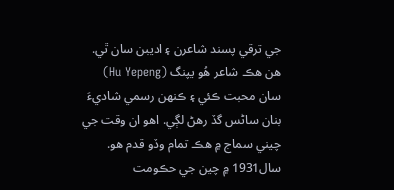جي ترقي پسند شاعرن ۽ اديبن سان ٿي. هن هڪ شاعر هُو يپنگ (Hu Yepeng) سان محبت ڪئي ۽ ڪنهن رسمي شاديءَ بنان ساڻس گڏ رهڻ لڳي. اهو ان وقت جي چيني سماج ۾ هڪ تمام وڏو قدم هو.
سال1931 ۾ چين جي حڪومت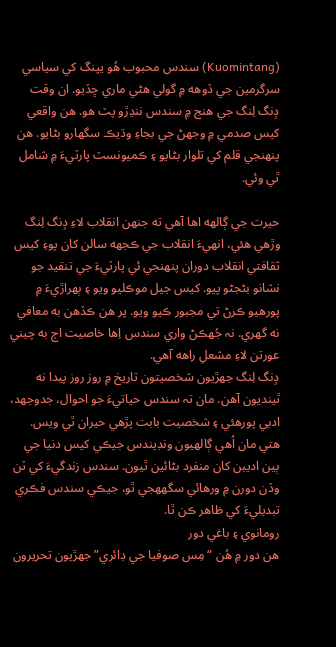(Kuomintang) سندس محبوب هُو يپنگ کي سياسي سرگرمين جي ڏوهه ۾ گولي هڻي ماري ڇڏيو. ان وقت ڊِنگ لِنگ جي هنج ۾ سندس ننڍڙو پٽ هو. هن واقعي کيس صدمي ۾ وجهڻ جي بجاءِ وڌيڪ سگھارو بڻايو. هن پنهنجي قلم کي تلوار بڻايو ۽ ڪميونسٽ پارٽيءَ ۾ شامل ٿي وئي.

حيرت جي ڳالهه اها آهي ته جنهن انقلاب لاءِ ڊِنگ لِنگ وڙهي هئي، انهيءَ انقلاب جي ڪجهه سالن کان پوءِ کيس ثقافتي انقلاب دوران پنهنجي ئي پارٽيءَ جي تنقيد جو نشانو بڻجڻو پيو. کيس جيل موڪليو ويو ۽ ٻهراڙيءَ ۾ پورهيو ڪرڻ تي مجبور ڪيو ويو. پر هن ڪڏهن به معافي نه گهري. نہ جُهڪڻ واري سندس اِھا خاصيت اڄ به چيني عورتن لاءِ مشعلِ راهه آهي.
ڊِنگ لِنگ جهڙيون شخصيتون تاريخ ۾ روز روز پيدا نه ٿينديون آهن. مان تہ سندس حياتيءَ جو احوال، جدوجھد، ادبي پورهئي ۽ شخصيت بابت پڙھي حيران ٿي ويس. ھتي مان اُھي ڳالھيون ونڊيندس جيڪي کيس دنيا جي ٻين اديبن کان منفرد بڻائين ٿيون. سندس زندگيءَ کي ٽن وڏن دورن ۾ ورهائي سگهھجي ٿو، جيڪي سندس فڪري تبديليءَ کي ظاهر ڪن ٿا.
رومانوي ۽ باغي دور
هن دور ۾ هُن “مِس صوفيا جي ڊائري” جهڙيون تحريرون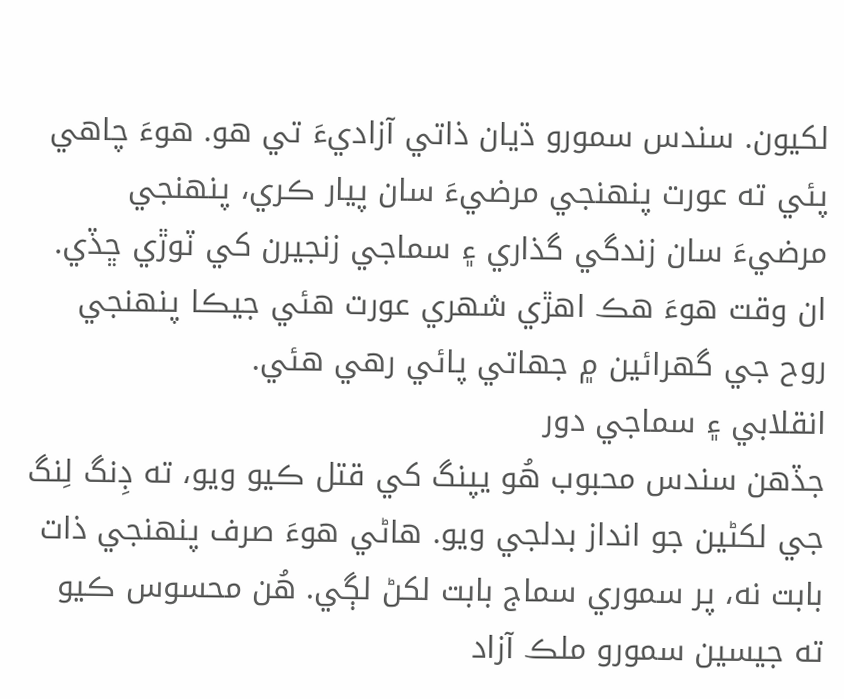لکيون. سندس سمورو ڌيان ذاتي آزاديءَ تي هو. هوءَ چاهي پئي ته عورت پنهنجي مرضيءَ سان پيار ڪري، پنهنجي مرضيءَ سان زندگي گذاري ۽ سماجي زنجيرن کي ٽوڙي ڇڏي. ان وقت هوءَ هڪ اهڙي شهري عورت هئي جيڪا پنهنجي روح جي گهرائين ۾ جهاتي پائي رهي هئي.
انقلابي ۽ سماجي دور
جڏهن سندس محبوب هُو يپنگ کي قتل ڪيو ويو، ته ڊِنگ لِنگ جي لکڻين جو انداز بدلجي ويو. هاڻي هوءَ صرف پنهنجي ذات بابت نه، پر سموري سماج بابت لکڻ لڳي. هُن محسوس ڪيو ته جيسين سمورو ملڪ آزاد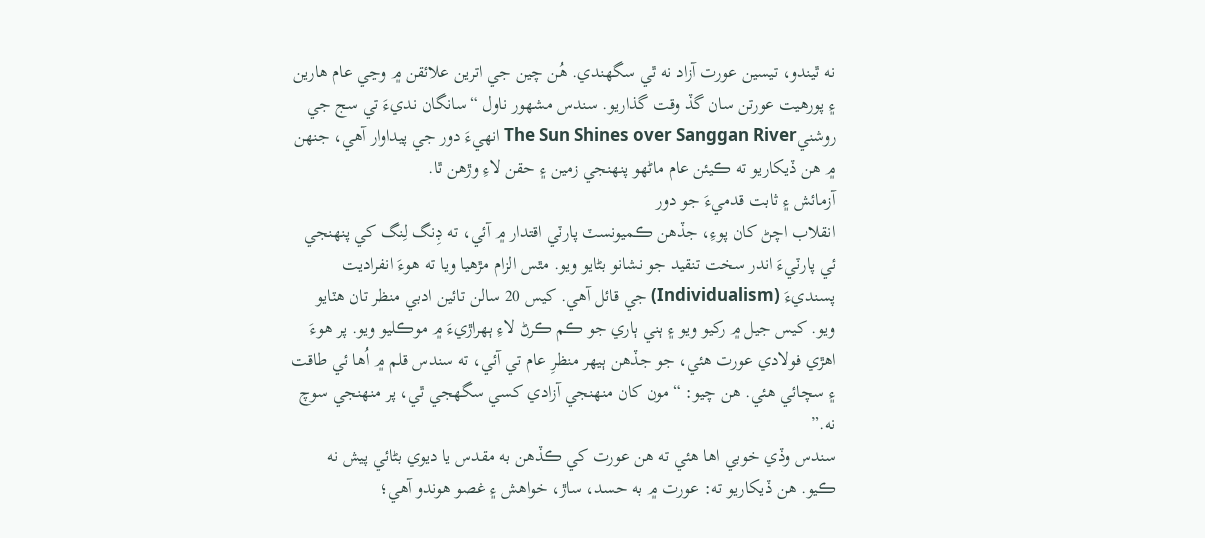نه ٿيندو، تيسين عورت آزاد نه ٿي سگهندي. هُن چين جي اترين علائقن ۾ وڃي عام هارين ۽ پورهيت عورتن سان گڏ وقت گذاريو. سندس مشهور ناول “سانگان نديءَ تي سج جي روشنيThe Sun Shines over Sanggan River انهيءَ دور جي پيداوار آهي، جنهن ۾ هن ڏيکاريو ته ڪيئن عام ماڻهو پنهنجي زمين ۽ حقن لاءِ وڙهن ٿا.
آزمائش ۽ ثابت قدميءَ جو دور
انقلاب اچڻ کان پوءِ، جڏهن ڪميونسٽ پارٽي اقتدار ۾ آئي، ته ڊِنگ لِنگ کي پنهنجي ئي پارٽيءَ اندر سخت تنقيد جو نشانو بڻايو ويو. مٿس الزام مڙهيا ويا ته هوءَ انفراديت پسنديءَ (Individualism) جي قائل آهي. کيس 20 سالن تائين ادبي منظر تان هٽايو ويو. کيس جيل ۾ رکيو ويو ۽ ٻني ٻاري جو ڪم ڪرڻ لاءِ ٻھراڙيءَ ۾ موڪليو ويو. پر هوءَ اهڙي فولادي عورت هئي، جو جڏهن ٻيهر منظرِ عام تي آئي، ته سندس قلم ۾ اُها ئي طاقت ۽ سچائي هئي. هن چيو: “مون کان منهنجي آزادي کسي سگهجي ٿي، پر منهنجي سوچ نه.”
سندس وڏي خوبي اها هئي ته هن عورت کي ڪڏهن به مقدس يا ديوي بڻائي پيش نه ڪيو. هن ڏيکاريو ته: عورت ۾ به حسد، ساڙ، خواهش ۽ غصو هوندو آهي؛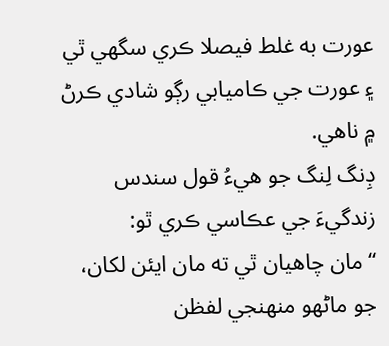عورت به غلط فيصلا ڪري سگهي ٿي ۽ عورت جي ڪاميابي رڳو شادي ڪرڻ ۾ ناهي.
ڊِنگ لِنگ جو هيءُ قول سندس زندگيءَ جي عڪاسي ڪري ٿو:
“مان چاهيان ٿي ته مان ايئن لکان، جو ماڻهو منهنجي لفظن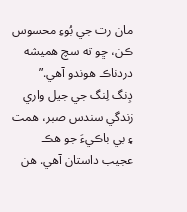مان رت جي بُوءِ محسوس ڪن، ڇو ته سچ هميشه دردناڪ هوندو آهي.”
ڊِنگ لِنگ جي جيل واري زندگي سندس صبر، همت ۽ بي باڪيءَ جو هڪ عجيب داستان آهي. هن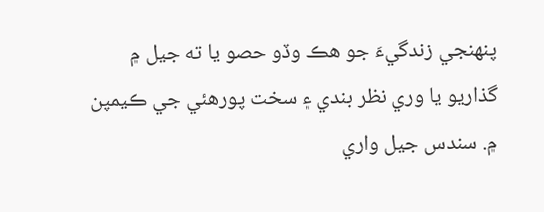پنهنجي زندگيءَ جو هڪ وڏو حصو يا ته جيل ۾ گذاريو يا وري نظر بندي ۽ سخت پورهئي جي ڪيمپن ۾. سندس جيل واري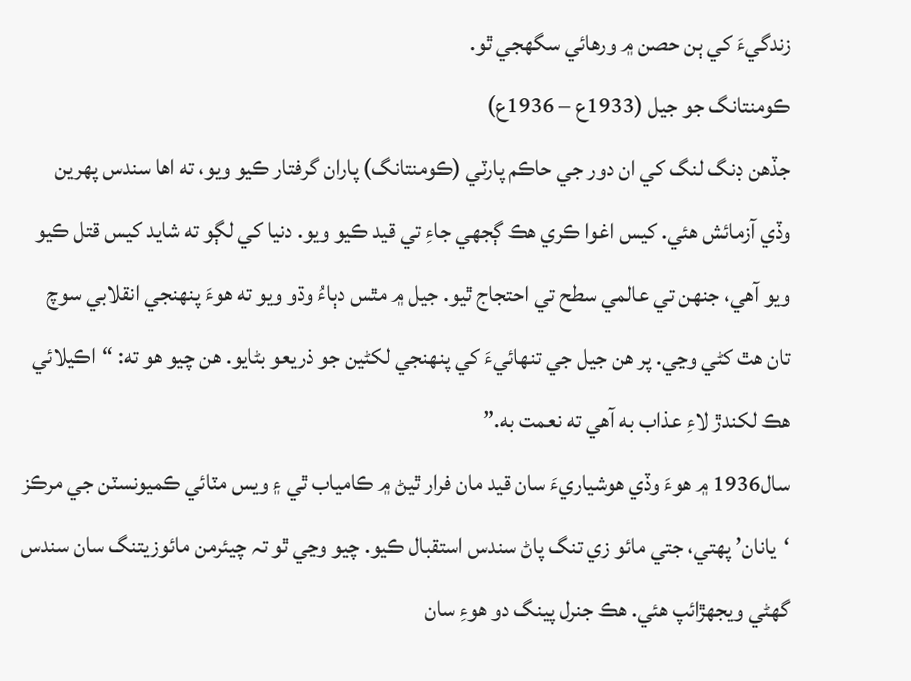زندگيءَ کي ٻن حصن ۾ ورهائي سگهجي ٿو.
ڪومنتانگ جو جيل (1933ع – 1936ع)
جڏهن ڊنگ لنگ کي ان دور جي حاڪم پارٽي (ڪومنتانگ) پاران گرفتار ڪيو ويو، ته اها سندس پهرين وڏي آزمائش هئي. کيس اغوا ڪري هڪ ڳجهي جاءِ تي قيد ڪيو ويو. دنيا کي لڳو ته شايد کيس قتل ڪيو ويو آهي، جنهن تي عالمي سطح تي احتجاج ٿيو. جيل ۾ مٿس دٻاءُ وڌو ويو ته هوءَ پنهنجي انقلابي سوچ تان ھٿ کڻي وڃي. پر هن جيل جي تنهائيءَ کي پنهنجي لکڻين جو ذريعو بڻايو. هن چيو هو ته: “اڪيلائي هڪ لکندڙ لاءِ عذاب به آهي ته نعمت به.”
سال1936 ۾ هوءَ وڏي هوشياريءَ سان قيد مان فرار ٿيڻ ۾ ڪامياب ٿي ۽ ويس مٽائي ڪميونسٽن جي مرڪز ‘يانان’ پهتي، جتي مائو زي تنگ پاڻ سندس استقبال ڪيو. چيو وڃي ٿو تہ چيئرمن مائوزيتنگ سان سندس گھڻي ويجھڙائپ ھئي. ھڪ جنرل پينگ دو ھوءِ سان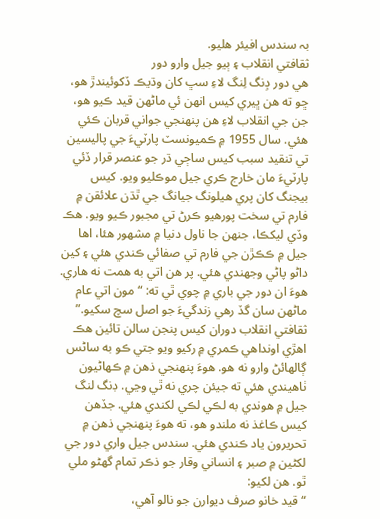بہ سندس افيئر ھليو.
ثقافتي انقلاب ۽ ٻيو جيل وارو دور
هي دور ڊِنگ لِنگ لاءِ سڀ کان وڌيڪ ڏکوئيندڙ هو، ڇو ته هن ڀيري کيس انهن ئي ماڻهن قيد ڪيو هو، جن جي انقلاب لاءِ هن پنهنجي جواني قربان ڪئي هئي. سال 1955 ۾ ڪميونسٽ پارٽيءَ جي پاليسين تي تنقيد سبب کيس ساڄي ڌر جو عنصر قرار ڏئي پارٽيءَ مان خارج ڪري جيل موڪليو ويو. کيس بيجنگ کان پري هيلونگ جيانگ جي ٿڌن علائقن ۾ فارم تي سخت پورهيو ڪرڻ تي مجبور ڪيو ويو. هڪ وڏي ليکڪا، جنهن جا ناول دنيا ۾ مشهور هئا، اها جيل ۾ ڪڪڙن جي فارم تي صفائي ڪندي هئي ۽ کين داڻو پاڻي وجهندي هئي. پر هن اتي به همت نه هاري. هوءَ ان دور جي باري ۾ چوي ٿي ته: “مون اتي عام ماڻهن سان گڏ رهي زندگيءَ جو اصل سچ سکيو.”
ثقافتي انقلاب دوران کيس پنجن سالن تائين هڪ اهڙي اونداهي ڪمري ۾ رکيو ويو جتي ڪو به ساڻس ڳالهائڻ وارو نه هو. هوءَ پنهنجي ذهن ۾ ڪهاڻيون ٺاهيندي هئي ته جيئن چري نه ٿي وڃي. ڊنگ لنگ جيل ۾ هوندي به لڪي لڪي لکندي هئي. جڏهن کيس ڪاغذ نه ملندو هو، ته هوءَ پنهنجي ذهن ۾ تحريرون ياد ڪندي هئي. سندس جيل واري دور جي لکڻين ۾ صبر ۽ انساني وقار جو ذڪر تمام گهڻو ملي ٿو. هن لکيو:
“قيد خانو صرف ديوارن جو نالو آهي،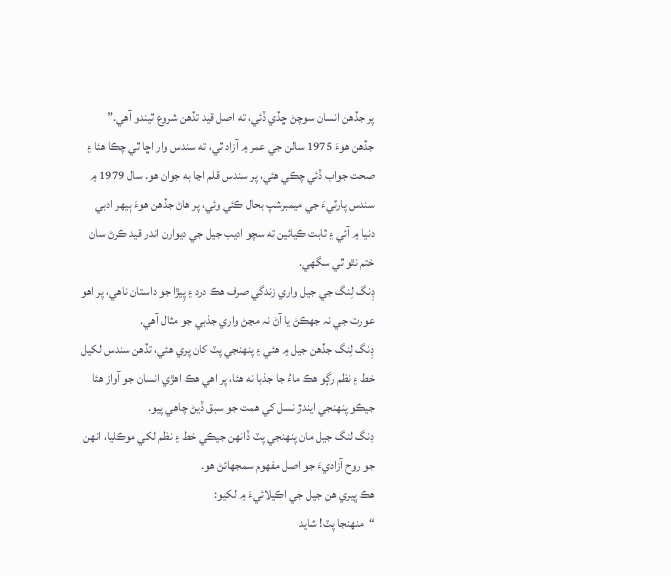پر جڏهن انسان سوچڻ ڇڏي ڏئي، ته اصل قيد تڏهن شروع ٿيندو آهي.”
جڏهن هوءَ 1975 سالن جي عمر ۾ آزاد ٿي، ته سندس وار اڇا ٿي چڪا هئا ۽ صحت جواب ڏئي چڪي هئي، پر سندس قلم اڃا به جوان هو. سال 1979 ۾ سندس پارٽيءَ جي ميمبرشپ بحال ڪئي وئي، پر ھاڻ جڏھن هوءَ ٻيهر ادبي دنيا ۾ آئي ۽ ثابت ڪيائين ته سچو اديب جيل جي ديوارن اندر قيد ڪرڻ سان ختم نٿو ٿي سگهي.
ڊِنگ لِنگ جي جيل واري زندگي صرف هڪ درد ۽ پِيڙا جو داستان ناهي، پر اهو عورت جي نہ جهڪڻ يا آڻ نہ مڃڻ واري جذبي جو مثال آهي.
ڊِنگ لِنگ جڏهن جيل ۾ هئي ۽ پنهنجي پٽ کان پري هئي، تڏهن سندس لکيل خط ۽ نظم رڳو هڪ ماءُ جا جذبا نه هئا، پر اهي هڪ اهڙي انسان جو آواز هئا جيڪو پنهنجي ايندڙ نسل کي همت جو سبق ڏيڻ چاهي پيو.
ڊنگ لنگ جيل مان پنهنجي پٽ ڏانهن جيڪي خط ۽ نظم لکي موڪليا، انھن جو روح آزاديءَ جو اصل مفھوم سمجھائڻ ھو.
هڪ ڀيري هن جيل جي اڪيلائيءَ ۾ لکيو:
“منهنجا پٽ! شايد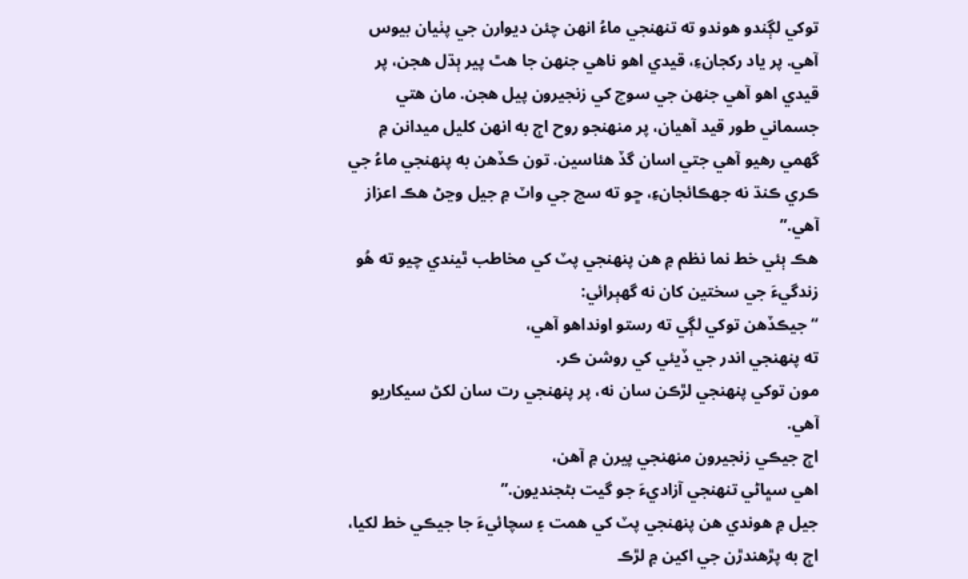توکي لڳندو هوندو ته تنهنجي ماءُ انهن چئن ديوارن جي پٺيان بيوس آهي. پر ياد رکجانءِ، قيدي اهو ناهي جنهن جا هٿ پير ٻڌل هجن، پر قيدي اهو آهي جنهن جي سوچ کي زنجيرون پيل هجن. مان هتي جسماني طور قيد آهيان، پر منهنجو روح اڄ به انهن کليل ميدانن ۾ گهمي رهيو آهي جتي اسان گڏ هئاسين. تون ڪڏهن به پنهنجي ماءُ جي ڪري ڪنڌ نه جهڪائجانءِ، ڇو ته سچ جي واٽ ۾ جيل وڃڻ هڪ اعزاز آهي.”
ھڪ ٻئي خط نما نظم ۾ هن پنهنجي پٽ کي مخاطب ٿيندي چيو ته هُو زندگيءَ جي سختين کان نه گهٻرائي:
“جيڪڏهن توکي لڳي ته رستو اونداهو آهي،
ته پنهنجي اندر جي ڏيئي کي روشن ڪر.
مون توکي پنهنجي لڙڪن سان نه، پر پنهنجي رت سان لکڻ سيکاريو آهي.
اڄ جيڪي زنجيرون منهنجي پيرن ۾ آهن،
اهي سڀاڻي تنهنجي آزاديءَ جو گيت بڻجنديون.”
جيل ۾ هوندي هن پنهنجي پٽ کي همت ۽ سچائيءَ جا جيڪي خط لکيا، اڄ به پڙهندڙن جي اکين ۾ لڙڪ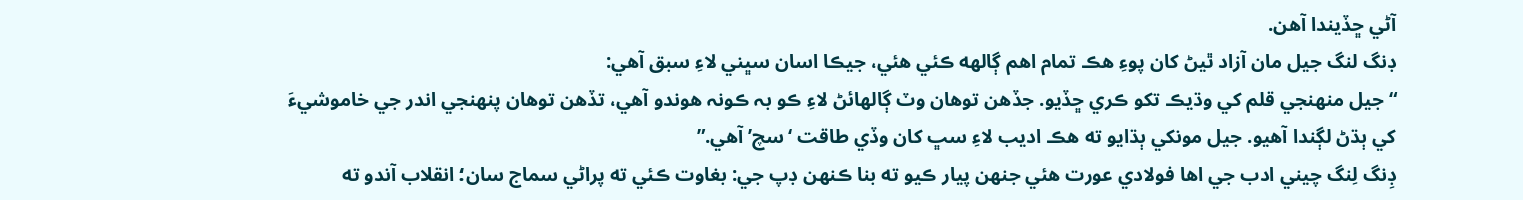آڻي ڇڏيندا آهن.
ڊنگ لنگ جيل مان آزاد ٿيڻ کان پوءِ هڪ تمام اھم ڳالهه ڪئي هئي، جيڪا اسان سڀني لاءِ سبق آهي:
“جيل منهنجي قلم کي وڌيڪ تکو ڪري ڇڏيو. جڏهن توهان وٽ ڳالهائڻ لاءِ ڪو بہ ڪونہ هوندو آهي، تڏهن توهان پنهنجي اندر جي خاموشيءَ کي ٻڌڻ لڳندا آهيو. جيل مونکي ٻڌايو ته هڪ اديب لاءِ سڀ کان وڏي طاقت ‘سچ’ آهي.”
ڊِنگ لِنگ چيني ادب جي اها فولادي عورت هئي جنهن پيار ڪيو ته بنا ڪنهن ڊپ جي: بغاوت ڪئي ته پراڻي سماج سان؛ انقلاب آندو ته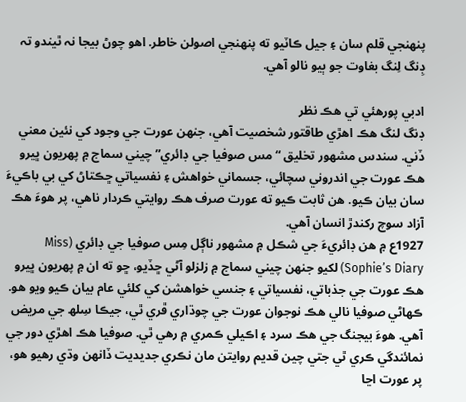پنهنجي قلم سان ۽ جيل ڪاٽيو ته پنهنجي اصولن خاطر. اھو چوڻ بيجا نہ ٿيندو تہ ڊِنگ لِنگ بغاوت جو ٻيو نالو آھي.

ادبي پورھئي تي ھڪ نظر
ڊنگ لنگ هڪ اهڙي طاقتور شخصيت آهي، جنهن عورت جي وجود کي نئين معني ڏني. سندس مشهور تخليق “مس صوفيا جي ڊائري” چيني سماج ۾ پهريون ڀيرو هڪ عورت جي اندروني سچائي، جسماني خواهش ۽ نفسياتي ڇڪتاڻ کي بي باڪيءَ سان بيان ڪيو. هن ثابت ڪيو ته عورت صرف هڪ روايتي ڪردار ناهي، پر هوءَ هڪ آزاد سوچ رکندڙ انسان آهي.
1927ع ۾ هن ڊائريءَ جي شڪل ۾ مشهور ناڳل مِس صوفيا جي ڊائري (Miss Sophie’s Diary) لکيو جنھن چيني سماج ۾ زلزلو آڻي ڇڏيو، ڇو ته ان ۾ پهريون ڀيرو هڪ عورت جي جذباتي، نفسياتي ۽ جنسي خواهشن کي کلئي عام بيان ڪيو ويو هو. ڪهاڻي صوفيا نالي هڪ نوجوان عورت جي چوڌاري ڦري ٿي، جيڪا سِلھ جي مريض آهي. هوءَ بيجنگ جي هڪ سرد ۽ اڪيلي ڪمري ۾ رهي ٿي. صوفيا هڪ اهڙي دور جي نمائندگي ڪري ٿي جتي چين قديم روايتن مان نڪري جديديت ڏانهن وڌي رهيو هو، پر عورت اڃا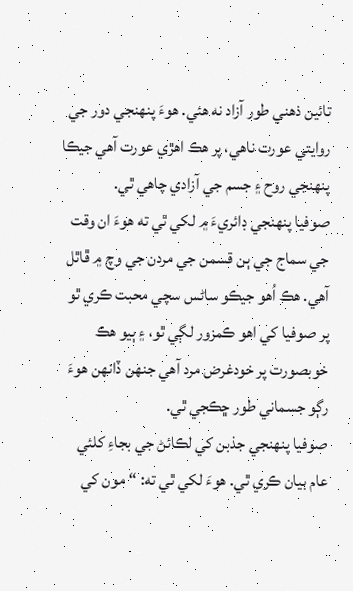تائين ذهني طور آزاد نه هئي. هوءَ پنهنجي دور جي روايتي عورت ناهي، پر هڪ اهڙي عورت آهي جيڪا پنهنجي روح ۽ جسم جي آزادي چاهي ٿي.
صوفيا پنهنجي ڊائريءَ ۾ لکي ٿي ته هوءَ ان وقت جي سماج جي ٻن قسمن جي مردن جي وچ ۾ ڦاٿل آهي. هڪ اُهو جيڪو ساڻس سچي محبت ڪري ٿو پر صوفيا کي اهو ڪمزور لڳي ٿو، ۽ ٻيو هڪ خوبصورت پر خودغرض مرد آهي جنهن ڏانهن هوءَ رڳو جسماني طور ڇڪجي ٿي.
صوفيا پنهنجي جذبن کي لڪائڻ جي بجاءِ کلئي عام بيان ڪري ٿي. هوءَ لکي ٿي ته: “مون کي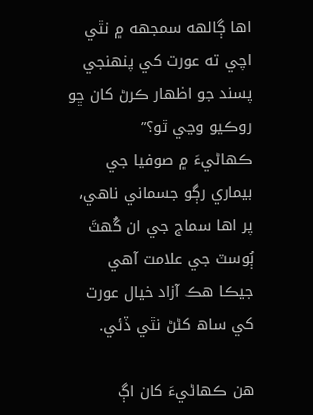اها ڳالهه سمجهه ۾ نٿي اچي ته عورت کي پنهنجي پسند جو اظهار ڪرڻ کان ڇو روڪيو وڃي ٿو؟”
ڪهاڻيءَ ۾ صوفيا جي بيماري رڳو جسماني ناهي، پر اها سماج جي ان گُهٽَ ٻُوسٽ جي علامت آهي جيڪا هڪ آزاد خيال عورت کي ساھ کڻڻ نٿي ڏئي.

هن ڪهاڻيءَ کان اڳ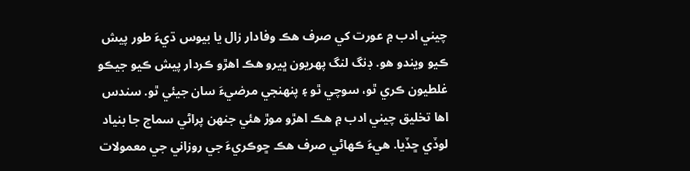چيني ادب ۾ عورت کي صرف هڪ وفادار زال يا بيوس ڌيءَ طور پيش ڪيو ويندو هو. ڊنگ لنگ پهريون ڀيرو هڪ اهڙو ڪردار پيش ڪيو جيڪو غلطيون ڪري ٿو، سوچي ٿو ۽ پنهنجي مرضيءَ سان جيئي ٿو. سندس اھا تخليق چيني ادب ۾ هڪ اهڙو موڙ هئي جنهن پراڻي سماج جا بنياد لوڏي ڇڏيا. هيءَ ڪهاڻي صرف هڪ ڇوڪريءَ جي روزاني جي معمولات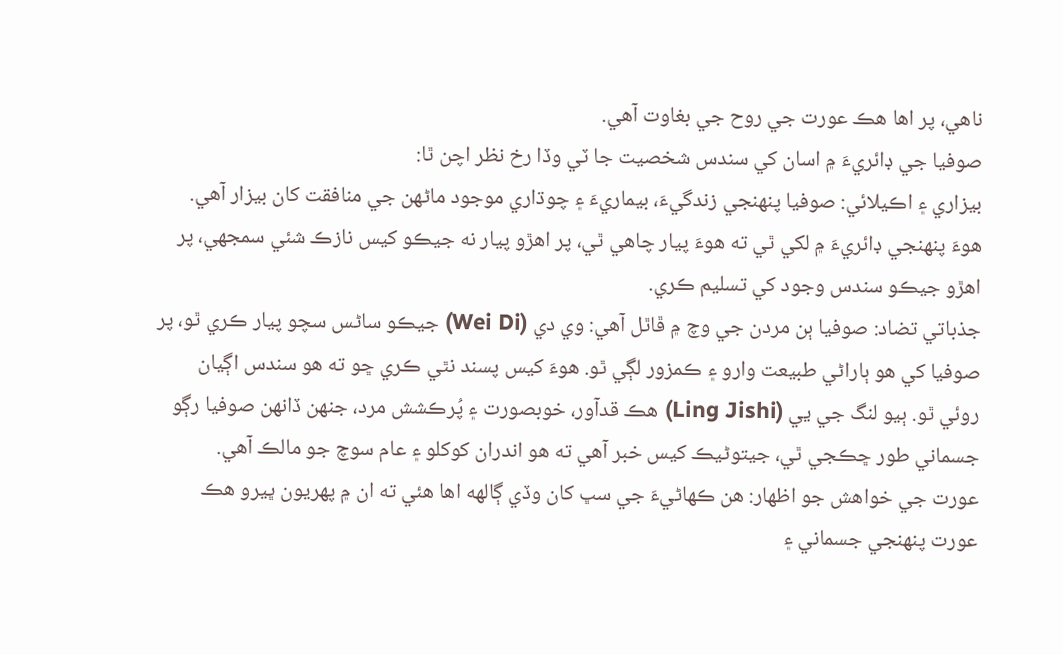ناهي، پر اها هڪ عورت جي روح جي بغاوت آهي.
صوفيا جي ڊائريءَ ۾ اسان کي سندس شخصيت جا ٽي وڏا رخ نظر اچن ٿا:
بيزاري ۽ اڪيلائي: صوفيا پنهنجي زندگيءَ، بيماريءَ ۽ چوڌاري موجود ماڻهن جي منافقت کان بيزار آهي. هوءَ پنهنجي ڊائريءَ ۾ لکي ٿي ته هوءَ پيار چاهي ٿي، پر اهڙو پيار نه جيڪو کيس نازڪ شئي سمجهي، پر اهڙو جيڪو سندس وجود کي تسليم ڪري.
جذباتي تضاد: صوفيا ٻن مردن جي وچ ۾ ڦاٿل آهي: وي دي (Wei Di) جيڪو ساڻس سچو پيار ڪري ٿو، پر صوفيا کي هو ٻاراڻي طبيعت وارو ۽ ڪمزور لڳي ٿو. هوءَ کيس پسند نٿي ڪري ڇو ته هو سندس اڳيان روئي ٿو. ٻيو لنگ جي يي (Ling Jishi) هڪ قدآور، خوبصورت ۽ پُرڪشش مرد، جنهن ڏانهن صوفيا رڳو جسماني طور ڇڪجي ٿي، جيتوڻيڪ کيس خبر آهي ته هو اندران کوکلو ۽ عام سوچ جو مالڪ آهي.
عورت جي خواهش جو اظهار: هن ڪهاڻيءَ جي سڀ کان وڏي ڳالهه اها هئي ته ان ۾ پهريون ڀيرو هڪ عورت پنهنجي جسماني ۽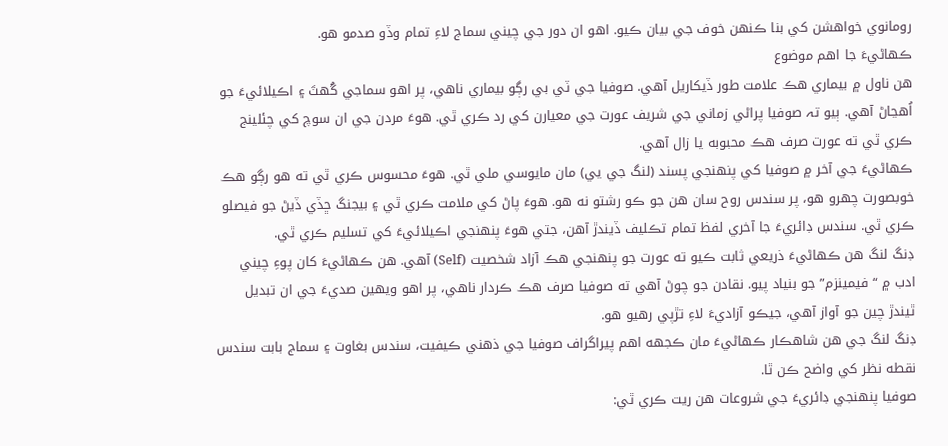رومانوي خواهشن کي بنا ڪنهن خوف جي بيان ڪيو. اهو ان دور جي چيني سماج لاءِ تمام وڏو صدمو هو.
ڪهاڻيءَ جا اهم موضوع
ھن ناول ۾ بيماري ھڪ علامت طور ڏيکاريل آھي. صوفيا جي ٽي بي رڳو بيماري ناهي، پر اهو سماجي گُهٽَ ۽ اڪيلائيءَ جو اُھڃاڻ آهي. ٻيو تہ صوفيا پراڻي زماني جي شريف عورت جي معيارن کي رد ڪري ٿي. هوءَ مردن جي ان سوچ کي چئلينج ڪري ٿي ته عورت صرف هڪ محبوبه يا زال آهي.
ڪهاڻيءَ جي آخر ۾ صوفيا کي پنهنجي پسند (لنگ جي يي) مان مايوسي ملي ٿي. هوءَ محسوس ڪري ٿي ته هو رڳو هڪ خوبصورت چهرو هو، پر سندس روح سان هن جو ڪو رشتو نه هو. هوءَ پاڻ کي ملامت ڪري ٿي ۽ بيجنگ ڇڏي ڏيڻ جو فيصلو ڪري ٿي. سندس ڊائريءَ جا آخري لفظ تمام تڪليف ڏيندڙ آهن، جتي هوءَ پنهنجي اڪيلائيءَ کي تسليم ڪري ٿي.
ڊنگ لنگ هن ڪهاڻيءَ ذريعي ثابت ڪيو ته عورت جو پنهنجي هڪ آزاد شخصيت (Self) آهي. هن ڪهاڻيءَ کان پوءِ چيني ادب ۾ “فيمينزم” جو بنياد پيو. نقادن جو چوڻ آهي ته صوفيا صرف هڪ ڪردار ناهي، پر اهو ويهين صديءَ جي ان تبديل ٿيندڙ چين جو آواز آهي، جيڪو آزاديءَ لاءِ تڙپي رهيو هو.
ڊنگ لنگ جي هن شاهڪار ڪهاڻيءَ مان ڪجهه اهم پيراگراف صوفيا جي ذهني ڪيفيت، سندس بغاوت ۽ سماج بابت سندس نقطه نظر کي واضح ڪن ٿا.
صوفيا پنهنجي ڊائريءَ جي شروعات هن ريت ڪري ٿي: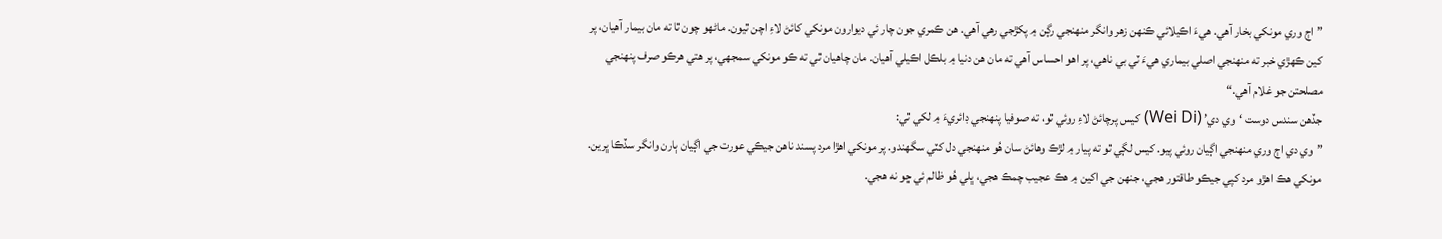”اڄ وري مونکي بخار آهي. هيءَ اڪيلائي ڪنهن زهر وانگر منهنجي رڳن ۾ پکڙجي رهي آهي. هن ڪمري جون چار ئي ديوارون مونکي کائڻ لاءِ اچن ٿيون. ماڻهو چون ٿا ته مان بيمار آهيان، پر کين ڪهڙي خبر ته منهنجي اصلي بيماري هيءَ ٽي بي ناهي، پر اهو احساس آهي ته مان هن دنيا ۾ بلڪل اڪيلي آهيان. مان چاهيان ٿي ته ڪو مونکي سمجهي، پر هتي هرڪو صرف پنهنجي مصلحتن جو غلام آهي.“
جڏهن سندس دوست ‘وي دي’ (Wei Di) کيس پرچائڻ لاءِ روئي ٿو، ته صوفيا پنهنجي ڊائريءَ ۾ لکي ٿي:
”وي دي اڄ وري منهنجي اڳيان روئي پيو. کيس لڳي ٿو ته پيار ۾ لڙڪ وهائڻ سان هُو منهنجي دل کٽي سگهندو. پر مونکي اهڙا مرد پسند ناهن جيڪي عورت جي اڳيان ٻارن وانگر سڏڪا ڀرين. مونکي هڪ اهڙو مرد کپي جيڪو طاقتور هجي، جنهن جي اکين ۾ هڪ عجيب چمڪ هجي، ڀلي هُو ظالم ئي ڇو نه هجي.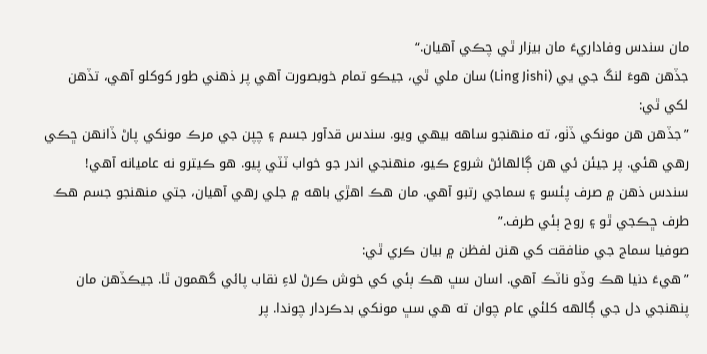مان سندس وفاداريءَ مان بيزار ٿي چڪي آهيان.“
جڏهن هوءَ لنگ جي يي (Ling Jishi) سان ملي ٿي، جيڪو تمام خوبصورت آهي پر ذهني طور کوکلو آهي، تڏھن لکي ٿي:
”جڏهن هن مونکي ڏٺو، ته منهنجو ساهه بيھي ويو. سندس قدآور جسم ۽ چپن جي مرڪ مونکي پاڻ ڏانهن ڇڪي رهي هئي. پر جيئن ئي هن ڳالهائڻ شروع ڪيو، منهنجي اندر جو خواب ٽٽي پيو. هو ڪيترو نه عاميانه آهي! سندس ذهن ۾ صرف پئسو ۽ سماجي رتبو آهي. مان هڪ اهڙي باهه ۾ جلي رهي آهيان، جتي منهنجو جسم هڪ طرف ڇڪجي ٿو ۽ روح ٻئي طرف.”
صوفيا سماج جي منافقت کي هنن لفظن ۾ بيان ڪري ٿي:
”هيءَ دنيا هڪ وڏو ناٽڪ آهي. اسان سڀ هڪ ٻئي کي خوش ڪرڻ لاءِ نقاب پائي گهمون ٿا. جيڪڏهن مان پنهنجي دل جي ڳالهه کلئي عام چوان ته هي سڀ مونکي بدڪردار چوندا. پر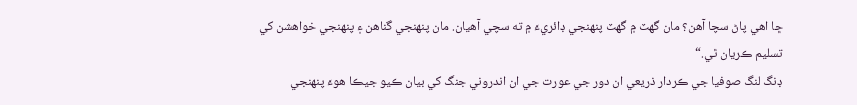ڇا اهي پاڻ سچا آهن؟ مان گهٽ ۾ گهٽ پنهنجي ڊائريءَ ۾ ته سچي آهيان. مان پنهنجي گناهن ۽ پنهنجي خواهشن کي تسليم ڪريان ٿي.“
ڊنگ لنگ صوفيا جي ڪردار ذريعي ان دور جي عورت جي ان اندروني جنگ کي بيان ڪيو جيڪا هوءَ پنهنجي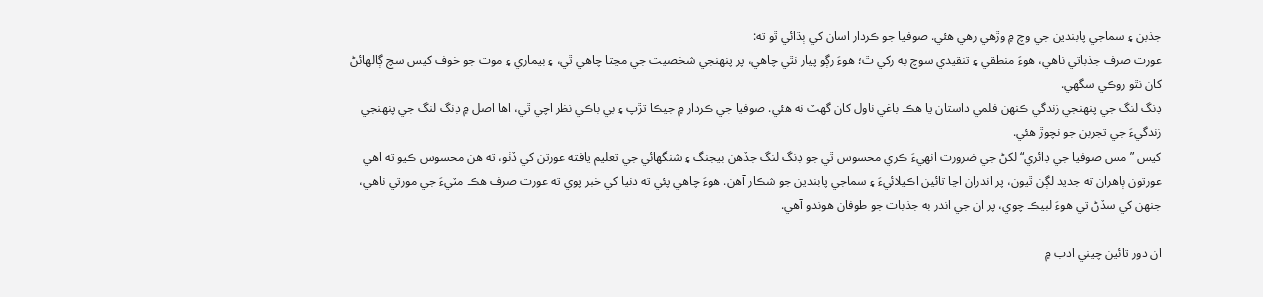جذبن ۽ سماجي پابندين جي وچ ۾ وڙهي رهي هئي. صوفيا جو ڪردار اسان کي ٻڌائي ٿو ته:
عورت صرف جذباتي ناهي، هوءَ منطقي ۽ تنقيدي سوچ به رکي ٿ؛ هوءَ رڳو پيار نٿي چاهي، پر پنهنجي شخصيت جي مڃتا چاهي ٿي، ۽ بيماري ۽ موت جو خوف کيس سچ ڳالهائڻ کان نٿو روڪي سگهي.
ڊنگ لنگ جي پنهنجي زندگي ڪنهن فلمي داستان يا هڪ باغي ناول کان گهٽ نه هئي. صوفيا جي ڪردار ۾ جيڪا تڙپ ۽ بي باڪي نظر اچي ٿي، اها اصل ۾ ڊنگ لنگ جي پنهنجي زندگيءَ جي تجربن جو نچوڙ هئي.
کيس ”مس صوفيا جي ڊائري“ لکڻ جي ضرورت انھيءَ ڪري محسوس ٿي جو ڊنگ لنگ جڏهن بيجنگ ۽ شنگهائي جي تعليم يافته عورتن کي ڏٺو، ته هن محسوس ڪيو ته اهي عورتون ٻاهران ته جديد لڳن ٿيون، پر اندران اڃا تائين اڪيلائيءَ ۽ سماجي پابندين جو شڪار آهن. هوءَ چاهي پئي ته دنيا کي خبر پوي ته عورت صرف هڪ مٽيءَ جي مورتي ناهي، جنهن کي سڏڻ تي ھوءَ لبيڪ چوي، پر ان جي اندر به جذبات جو طوفان هوندو آهي.

ان دور تائين چيني ادب ۾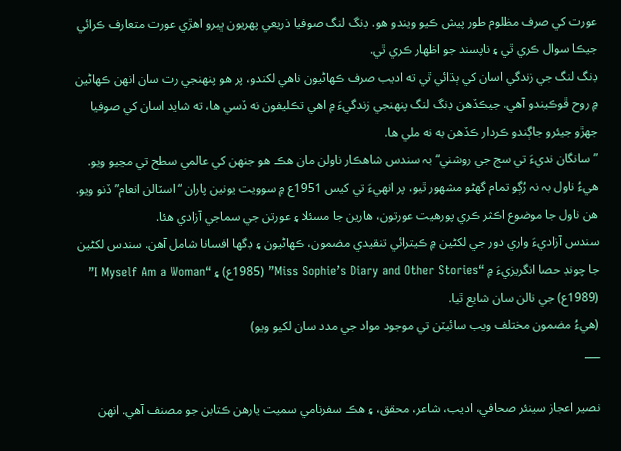عورت کي صرف مظلوم طور پيش ڪيو ويندو هو. ڊنگ لنگ صوفيا ذريعي پهريون ڀيرو اهڙي عورت متعارف ڪرائي جيڪا سوال ڪري ٿي ۽ ناپسند جو اظهار ڪري ٿي.
ڊنگ لنگ جي زندگي اسان کي ٻڌائي ٿي ته اديب صرف ڪهاڻيون ناهي لکندو، پر هو پنهنجي رت سان انهن ڪهاڻين ۾ روح ڦوڪيندو آهي. جيڪڏهن ڊنگ لنگ پنهنجي زندگيءَ ۾ اهي تڪليفون نه ڏسي ها، ته شايد اسان کي صوفيا جهڙو جيئرو جاڳندو ڪردار ڪڏهن به نه ملي ها.
”سانگان نديءَ تي سج جي روشني“ بہ سندس شاھڪار ناولن مان ھڪ ھو جنھن کي عالمي سطح تي مڃيو ويو. ھيءُ ناول بہ نہ رُڳو تمام گهڻو مشهور ٿيو، پر انھيءَ تي کيس 1951ع ۾ سوويت يونين پاران “اسٽالن انعام” ڏنو ويو. هن ناول جا موضوع اڪثر ڪري پورهيت عورتون، هارين جا مسئلا ۽ عورتن جي سماجي آزادي هئا.
سندس آزاديءَ واري دور جي لکڻين ۾ ڪيترائي تنقيدي مضمون، ڪھاڻيون ۽ ڊگھا افسانا شامل آهن. سندس لکڻين جا چونڊ حصا انگريزيءَ ۾ “Miss Sophie’s Diary and Other Stories” (1985ع) ۽ “I Myself Am a Woman” (1989ع) جي نالن سان شايع ٿيا.
(ھيءُ مضمون مختلف ويب سائيٽن تي موجود مواد جي مدد سان لکيو ويو)
___

نصير اعجاز سينئر صحافي، اديب، شاعر، محقق، ۽ ھڪ سفرنامي سميت يارھن ڪتابن جو مصنف آھي. انھن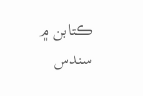ڪتابن ۾ سندس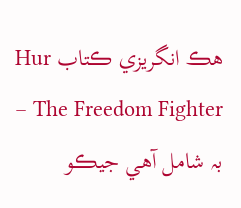ھڪ انگريزي ڪتاب Hur – The Freedom Fighter بہ شامل آھي جيڪو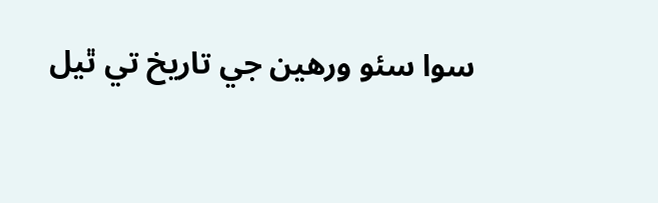سوا سئو ورھين جي تاريخ تي ٿيل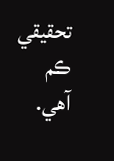تحقيقي ڪم آھي.